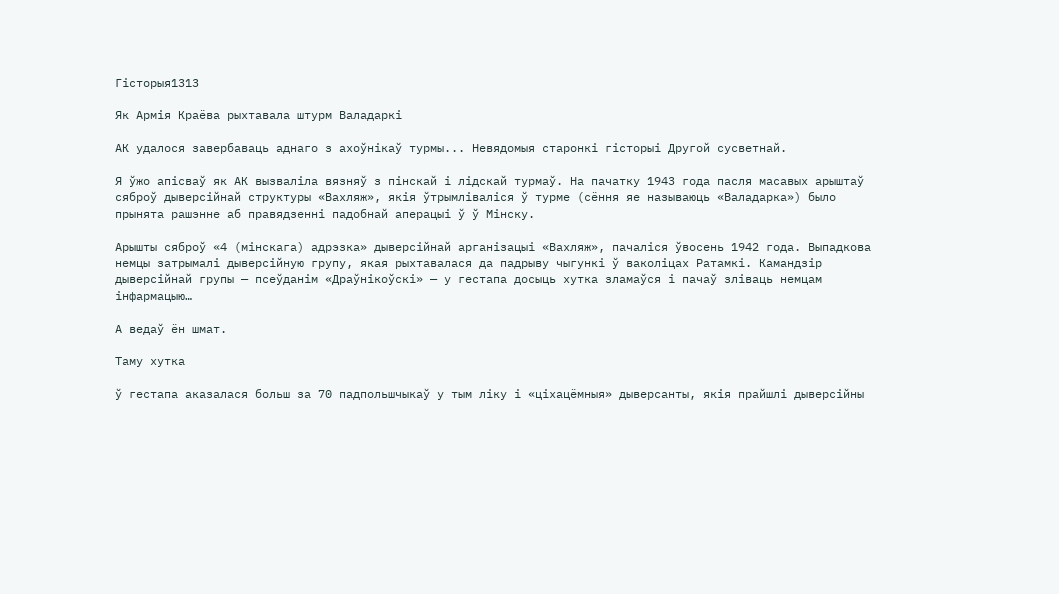Гісторыя1313

Як Армія Краёва рыхтавала штурм Валадаркі

АК удалося завербаваць аднаго з ахоўнікаў турмы... Невядомыя старонкі гісторыі Другой сусветнай.

Я ўжо апісваў як АК вызваліла вязняў з пінскай і лідскай турмаў. На пачатку 1943 года пасля масавых арыштаў сяброў дыверсійнай структуры «Вахляж», якія ўтрымліваліся ў турме (сёння яе называюць «Валадарка») было прынята рашэнне аб правядзенні падобнай аперацыі ў ў Мінску.

Арышты сяброў «4 (мінскага) адрэзка» дыверсійнай арганізацыі «Вахляж», пачаліся ўвосень 1942 года. Выпадкова немцы затрымалі дыверсійную групу, якая рыхтавалася да падрыву чыгункі ў ваколіцах Ратамкі. Камандзір дыверсійнай групы — псеўданім «Драўнікоўскі» — у гестапа досыць хутка зламаўся і пачаў зліваць немцам інфармацыю…

А ведаў ён шмат.

Таму хутка

ў гестапа аказалася больш за 70 падпольшчыкаў у тым ліку і «ціхацёмныя» дыверсанты, якія прайшлі дыверсійны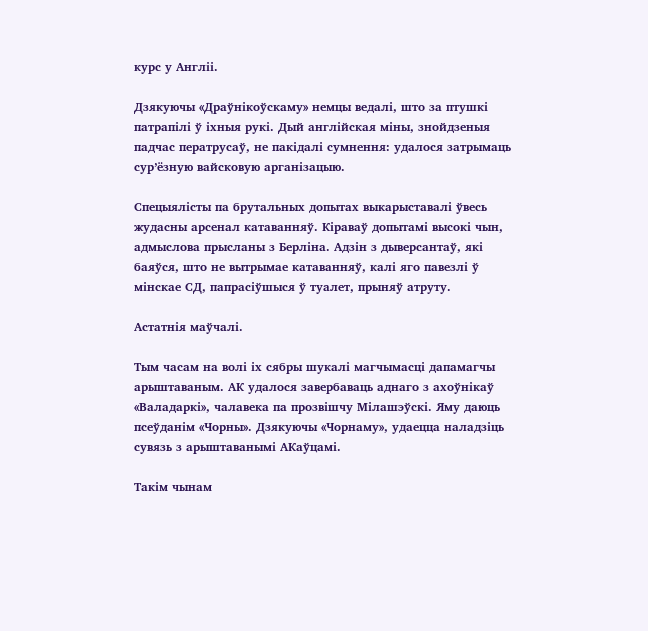курс у Англіі.

Дзякуючы «Драўнікоўскаму» немцы ведалі, што за птушкі патрапілі ў іхныя рукі. Дый англійская міны, знойдзеныя падчас ператрусаў, не пакідалі сумнення: удалося затрымаць сур’ёзную вайсковую арганізацыю.

Спецыялісты па брутальных допытах выкарыставалі ўвесь жудасны арсенал катаванняў. Кіраваў допытамі высокі чын, адмыслова прысланы з Берліна. Адзін з дыверсантаў, які баяўся, што не вытрымае катаванняў, калі яго павезлі ў мінскае СД, папрасіўшыся ў туалет, прыняў атруту.

Астатнія маўчалі.

Тым часам на волі іх сябры шукалі магчымасці дапамагчы арыштаваным. АК удалося завербаваць аднаго з ахоўнікаў «Валадаркі», чалавека па прозвішчу Мілашэўскі. Яму даюць псеўданім «Чорны». Дзякуючы «Чорнаму», удаецца наладзіць сувязь з арыштаванымі АКаўцамі.

Такім чынам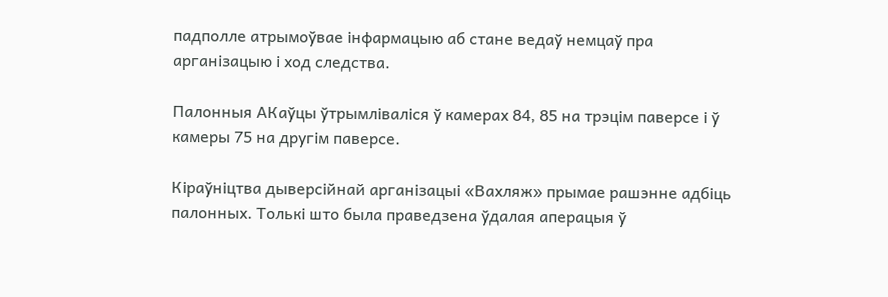падполле атрымоўвае інфармацыю аб стане ведаў немцаў пра арганізацыю і ход следства.

Палонныя АКаўцы ўтрымліваліся ў камерах 84, 85 на трэцім паверсе і ў камеры 75 на другім паверсе.

Кіраўніцтва дыверсійнай арганізацыі «Вахляж» прымае рашэнне адбіць палонных. Толькі што была праведзена ўдалая аперацыя ў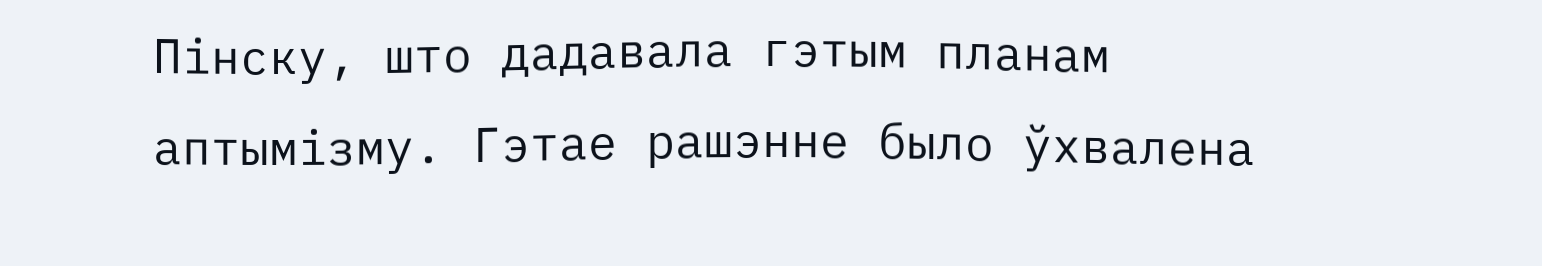Пінску, што дадавала гэтым планам аптымізму. Гэтае рашэнне было ўхвалена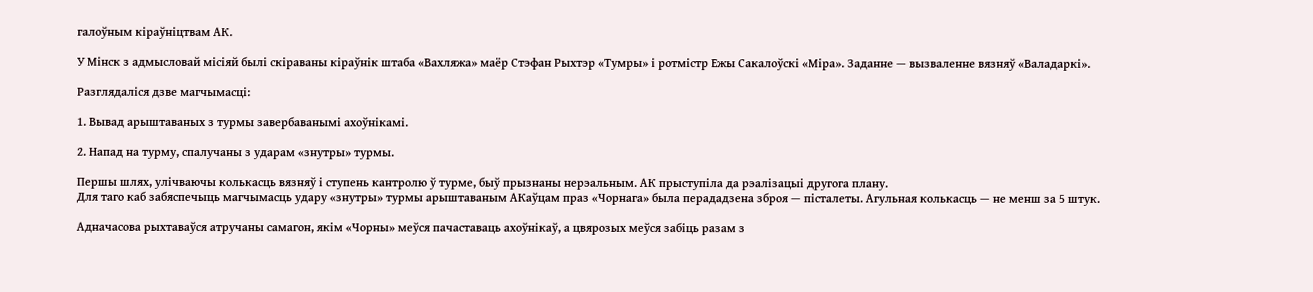галоўным кіраўніцтвам АК.

У Мінск з адмысловай місіяй былі скіраваны кіраўнік штаба «Вахляжа» маёр Стэфан Рыхтэр «Тумры» і ротмістр Ежы Сакалоўскі «Міра». Заданне — вызваленне вязняў «Валадаркі».

Разглядаліся дзве магчымасці:

1. Вывад арыштаваных з турмы завербаванымі ахоўнікамі.

2. Напад на турму, спалучаны з ударам «знутры» турмы.

Першы шлях, улічваючы колькасць вязняў і ступень кантролю ў турме, быў прызнаны нерэальным. АК прыступіла да рэалізацыі другога плану.
Для таго каб забяспечыць магчымасць удару «знутры» турмы арыштаваным АКаўцам праз «Чорнага» была перададзена зброя — пісталеты. Агульная колькасць — не менш за 5 штук.

Адначасова рыхтаваўся атручаны самагон, якім «Чорны» меўся пачаставаць ахоўнікаў, а цвярозых меўся забіць разам з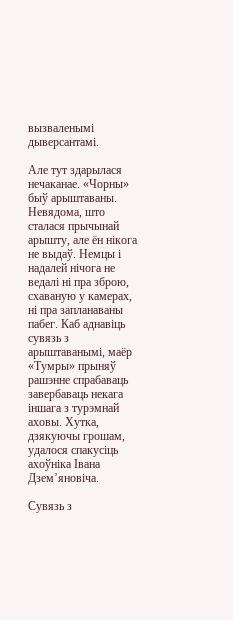вызваленымі дыверсантамі.

Але тут здарылася нечаканае. «Чорны» быў арыштаваны. Невядома, што сталася прычынай арышту, але ён нікога не выдаў. Немцы і надалей нічога не ведалі ні пра зброю, схаваную у камерах, ні пра запланаваны пабег. Каб аднавіць сувязь з арыштаванымі, маёр «Тумры» прыняў рашэнне спрабаваць завербаваць некага іншага з турэмнай аховы. Хутка, дзякуючы грошам, удалося спакусіць ахоўніка Івана Дзем’яновіча.

Сувязь з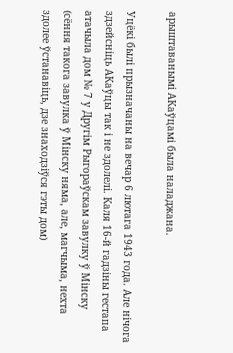арыштаванымі АКаўцамі была наладжана.

Уцёкі былі прызначаны на вечар 6 лютага 1943 года. Але нічога здзейсніць АКаўцы так і не здолелі. Каля 16-й гадзіны гестапа атачыла дом № 7 у Другім Рыгораўскам завулку ў Мінску
(сёння такога завулка ў Мінску няма, але, магчыма, нехта здолее ўстанавіць, дзе знаходзіўся гэты дом)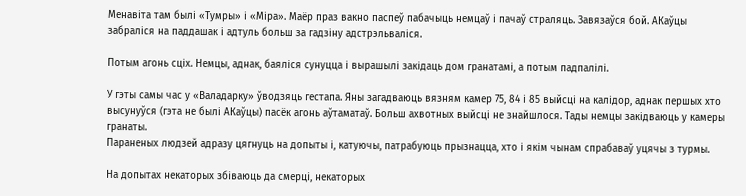Менавіта там былі «Тумры» і «Міра». Маёр праз вакно паспеў пабачыць немцаў і пачаў страляць. Завязаўся бой. АКаўцы забраліся на паддашак і адтуль больш за гадзіну адстрэльваліся.

Потым агонь сціх. Немцы, аднак, баяліся сунуцца і вырашылі закідаць дом гранатамі, а потым падпалілі.

У гэты самы час у «Валадарку» ўводзяць гестапа. Яны загадваюць вязням камер 75, 84 і 85 выйсці на калідор, аднак першых хто высунуўся (гэта не былі АКаўцы) пасёк агонь аўтаматаў. Больш ахвотных выйсці не знайшлося. Тады немцы закідваюць у камеры гранаты.
Параненых людзей адразу цягнуць на допыты і, катуючы, патрабуюць прызнацца, хто і якім чынам спрабаваў уцячы з турмы.

На допытах некаторых збіваюць да смерці, некаторых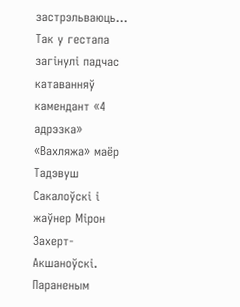застрэльваюць… Так у гестапа загінулі падчас катаванняў камендант «4 адрэзка» «Вахляжа» маёр Тадэвуш Сакалоўскі і жаўнер Мірон Захерт-Акшаноўскі. Параненым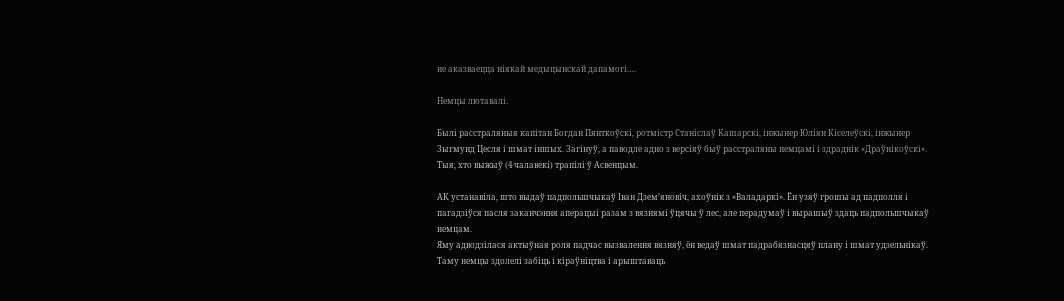не аказваецца ніякай медыцынскай дапамогі….

Немцы лютавалі.

Былі расстраляныя капітан Богдан Пянткоўскі, ротмістр Станіслаў Кашарскі, інжынер Юліян Кіселеўскі, інжынер Зыгмунд Цесля і шмат іншых. Загінуў, а паводле адно з версіяў быў расстраляны немцамі і здраднік «Драўнікоўскі». Тыя, хто выжыў (4 чалавекі) трапілі ў Асвенцым.

АК устанавіла, што выдаў падпольшчыкаў Іван Дзем’яновіч, ахоўнік з «Валадаркі». Ён узяў грошы ад падполля і пагадзіўся пасля заканчэння аперацыі разам з вязнямі ўцячы ў лес, але перадумаў і вырашыў здаць падпольшчыкаў немцам.
Яму адводзілася актыўная роля падчас вызвалення вязняў, ён ведаў шмат падрабязнасцяў плану і шмат удзельнікаў. Таму немцы здолелі забіць і кіраўніцтва і арыштаваць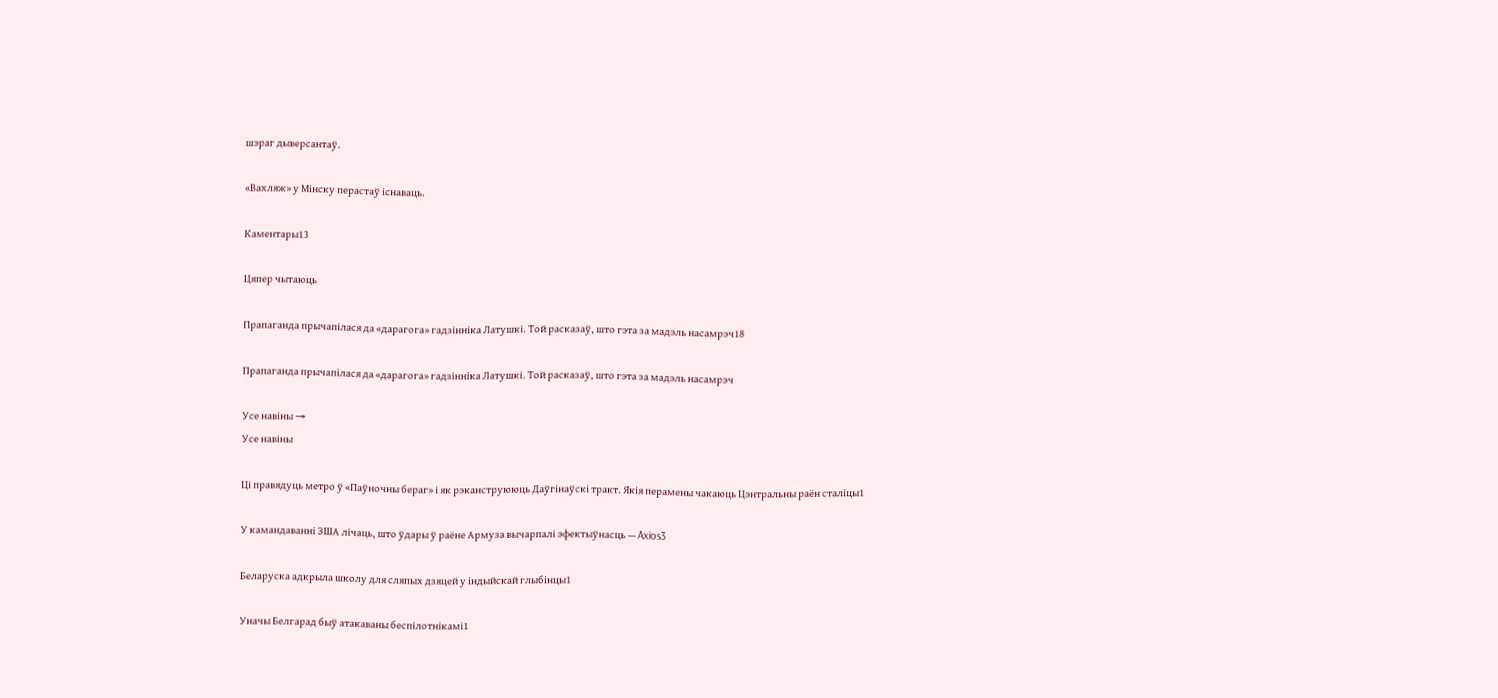шэраг дыверсантаў.

«Вахляж» у Мінску перастаў існаваць.

Каментары13

Цяпер чытаюць

Прапаганда прычапілася да «дарагога» гадзінніка Латушкі. Той расказаў, што гэта за мадэль насамрэч18

Прапаганда прычапілася да «дарагога» гадзінніка Латушкі. Той расказаў, што гэта за мадэль насамрэч

Усе навіны →
Усе навіны

Ці правядуць метро ў «Паўночны бераг» і як рэканструююць Даўгінаўскі тракт. Якія перамены чакаюць Цэнтральны раён сталіцы1

У камандаванні ЗША лічаць, што ўдары ў раёне Армуза вычарпалі эфектыўнасць — Axios3

Беларуска адкрыла школу для сляпых дзяцей у індыйскай глыбінцы1

Уначы Белгарад быў атакаваны беспілотнікамі1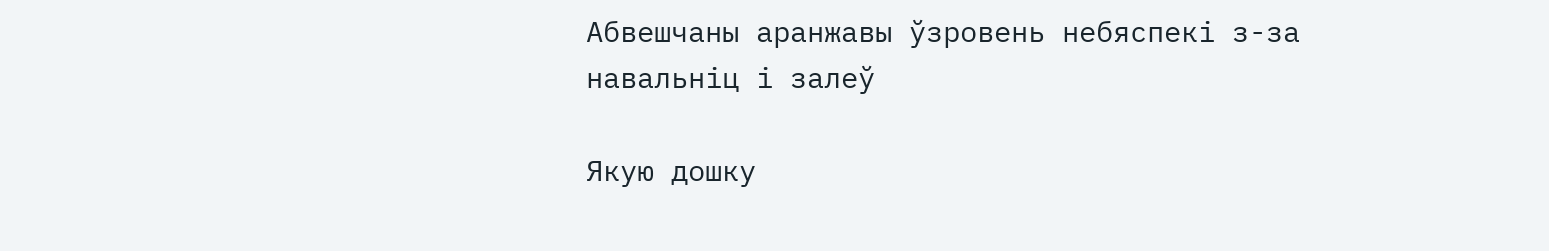Абвешчаны аранжавы ўзровень небяспекі з-за навальніц і залеў

Якую дошку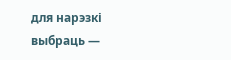для нарэзкі выбраць —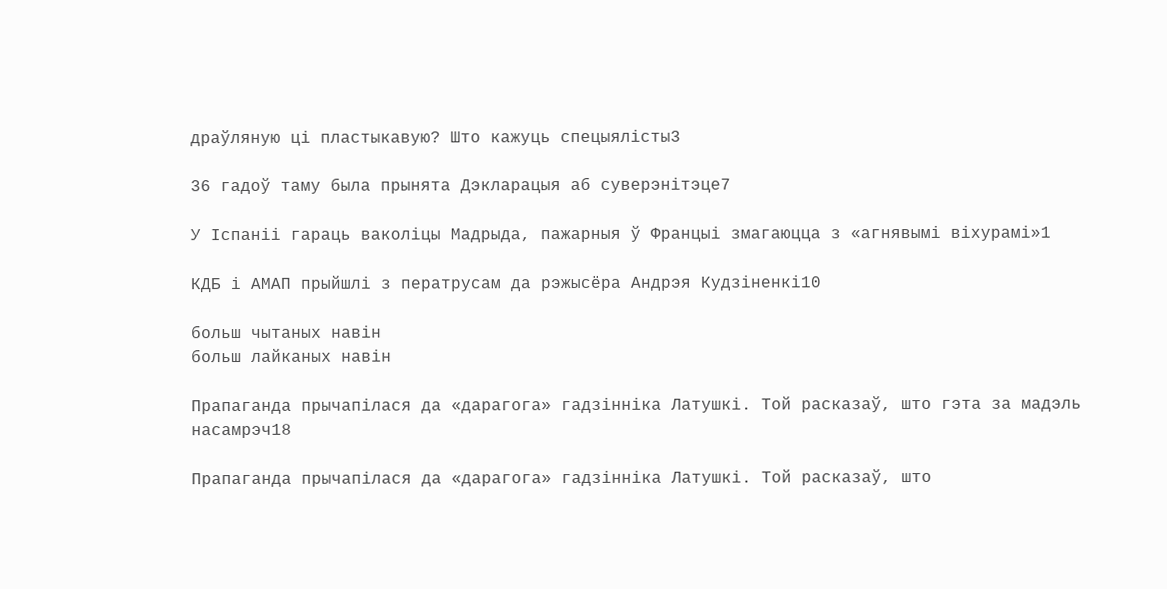драўляную ці пластыкавую? Што кажуць спецыялісты3

36 гадоў таму была прынята Дэкларацыя аб суверэнітэце7

У Іспаніі гараць ваколіцы Мадрыда, пажарныя ў Францыі змагаюцца з «агнявымі віхурамі»1

КДБ і АМАП прыйшлі з ператрусам да рэжысёра Андрэя Кудзіненкі10

больш чытаных навін
больш лайканых навін

Прапаганда прычапілася да «дарагога» гадзінніка Латушкі. Той расказаў, што гэта за мадэль насамрэч18

Прапаганда прычапілася да «дарагога» гадзінніка Латушкі. Той расказаў, што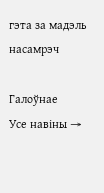гэта за мадэль насамрэч

Галоўнае
Усе навіны →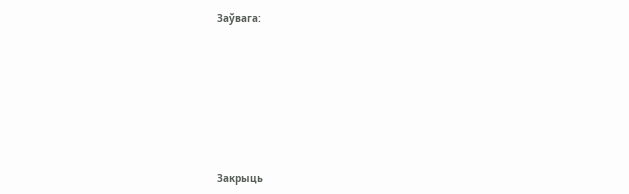Заўвага:









Закрыць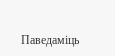Паведаміць